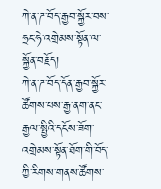ཀེ་ན་ཌ་བོད་རྒྱབ་སྐྱོར་བས་ཧྲང་ཧེ་འགྲེམས་སྟོན་ལ་སྐྱོན་བརྗོད།
ཀེ་ན་ཌ་བོད་དོན་རྒྱབ་སྐྱོར་ཚོགས་པས་རྒྱ་ནག་ནང་རྒྱལ་སྤྱིའི་དངོས་ཟོག་འགྲེམས་སྟོན་ཐོག་གི་བོད་ཀྱི་རིགས་གནས་ཚོགས་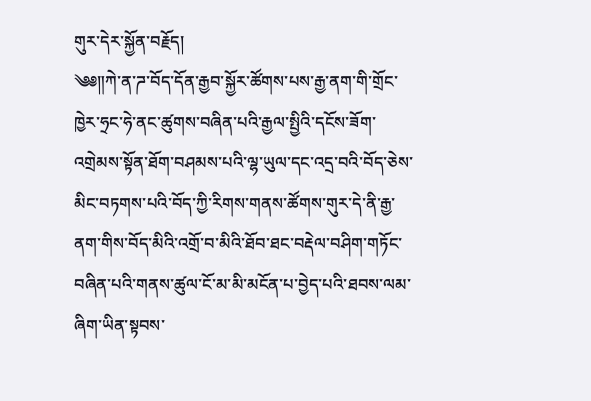གུར་དེར་སྐྱོན་བརྗོད།
༄༅༎ཀེ་ན་ཌ་བོད་དོན་རྒྱབ་སྐྱོར་ཚོགས་པས་རྒྱ་ནག་གི་གྲོང་ཁྱེར་ཧྲང་ཧེ་ནང་ཚུགས་བཞིན་པའི་རྒྱལ་སྤྱིའི་དངོས་ཟོག་འགྲེམས་སྟོན་ཐོག་བཤམས་པའི་ལྷ་ཡུལ་དང་འདྲ་བའི་བོད་ཅེས་མིང་བཏགས་པའི་བོད་ཀྱི་རིགས་གནས་ཚོགས་གུར་དེ་ནི་རྒྱ་ནག་གིས་བོད་མིའི་འགྲོ་བ་མིའི་ཐོབ་ཐང་བརྡེལ་བཤིག་གཏོང་བཞིན་པའི་གནས་ཚུལ་ངོ་མ་མི་མངོན་པ་བྱེད་པའི་ཐབས་ལམ་ཞིག་ཡིན་སྟབས་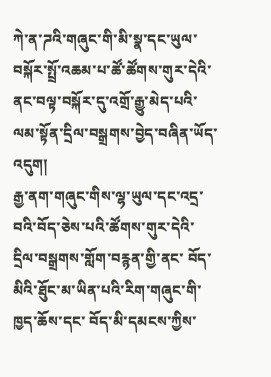ཀེ་ན་ཌའི་གཞུང་གི་མི་སྣ་དང་ཡུལ་བསྐོར་སྤྲོ་འཆམ་པ་ཚོ་ཚོགས་གུར་དེའི་ནང་བལྟ་བསྐོར་དུ་འགྲོ་རྒྱུ་མེད་པའི་ལམ་སྟོན་དྲིལ་བསྒྲགས་བྱེད་བཞིན་ཡོད་འདུག།
རྒྱ་ནག་གཞུང་གིས་ལྷ་ཡུལ་དང་འདྲ་བའི་བོད་ཅེས་པའི་ཚོགས་གུར་དེའི་དྲིལ་བསྒྲགས་གློག་བརྙན་གྱི་ནང་ བོད་མིའི་ཐོུང་མ་ཡིན་པའི་རིག་གཞུང་གི་ཁྱད་ཆོས་དང་ བོད་མི་དམངས་ཀྱིས་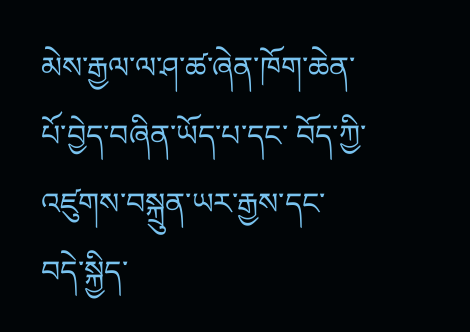མེས་རྒྱལ་ལ་ཤ་ཚ་ཞེན་ཁོག་ཆེན་པོ་བྱེད་བཞིན་ཡོད་པ་དང་ བོད་ཀྱི་འཛུགས་བསྐྲུན་ཡར་རྒྱས་དང་ བདེ་སྐྱིད་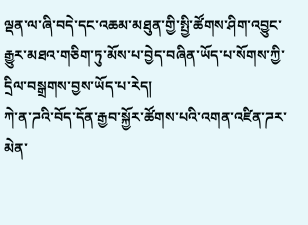ལྡན་ལ་ཞི་བདེ་དང་འཆམ་མཐུན་གྱི་སྤྱི་ཚོགས་ཤིག་འབྱུང་རྒྱུར་མཐའ་གཅིག་ཏུ་མོས་པ་བྱེད་བཞིན་ཡོད་པ་སོགས་ཀྱི་དྲིལ་བསྒྲགས་བྱས་ཡོད་པ་རེད།
ཀེ་ན་ཌའི་བོད་དོན་རྒྱབ་སྐྱོར་ཚོགས་པའི་འགན་འཛིན་ཌར་མེན་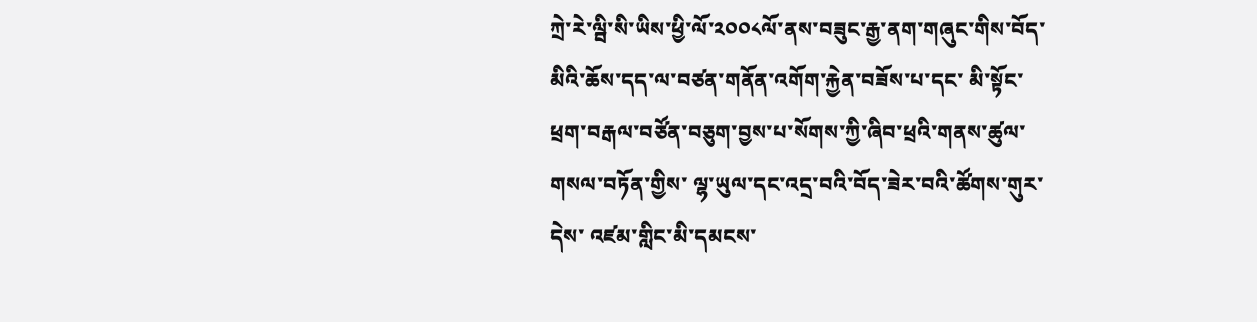ཀྲེ་རེ་ལྦི་སི་ཡིས་ཕྱི་ལོ་༢༠༠༨ལོ་ནས་བཟུང་རྒྱ་ནག་གཞུང་གིས་བོད་མིའི་ཆོས་དད་ལ་བཙན་གནོན་འགོག་རྐྱེན་བཟོས་པ་དང་ མི་སྟོང་ཕྲག་བརྒལ་བཙོན་བཅུག་བྱས་པ་སོགས་ཀྱི་ཞིབ་ཕྲའི་གནས་ཚུལ་གསལ་བཏོན་གྱིས་ ལྷ་ཡུལ་དང་འདྲ་བའི་བོད་ཟེར་བའི་ཚོགས་གུར་དེས་ འཛམ་གླིང་མི་དམངས་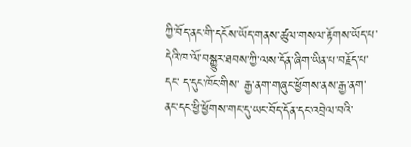ཀྱི་བོད་ནང་གི་དངོས་ཡོད་གནས་ཚུལ་གསལ་རྟོགས་ཡོད་པ་དེའི་ཁ་ལོ་བསྒྱུར་ཐབས་ཀྱི་ལས་དོན་ཞིག་ཡིན་པ་བརྗོད་པ་དང་ ད་དུང་ཁོང་གིས་ རྒྱ་ནག་གཞུང་ཕྱོགས་ནས་རྒྱ་ནག་ནང་དང་ཕྱི་ཕྱོགས་གང་དུ་ཡང་བོད་དོན་དང་འབྲེལ་བའི་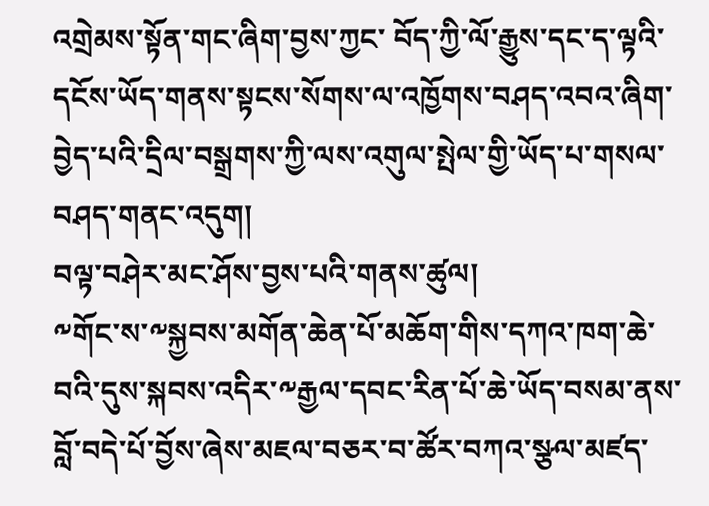འགྲེམས་སྟོན་གང་ཞིག་བྱས་ཀྱང་ བོད་ཀྱི་ལོ་རྒྱུས་དང་ད་ལྟའི་དངོས་ཡོད་གནས་སྟངས་སོགས་ལ་འཁྱོགས་བཤད་འབའ་ཞིག་བྱེད་པའི་དྲིལ་བསྒྲགས་ཀྱི་ལས་འགུལ་སྤེལ་གྱི་ཡོད་པ་གསལ་བཤད་གནང་འདུག།
བལྟ་བཤེར་མང་ཤོས་བྱས་པའི་གནས་ཚུལ།
༸གོང་ས་༸སྐྱབས་མགོན་ཆེན་པོ་མཆོག་གིས་དཀའ་ཁག་ཆེ་བའི་དུས་སྐབས་འདིར་༸རྒྱལ་དབང་རིན་པོ་ཆེ་ཡོད་བསམ་ནས་བློ་བདེ་པོ་བྱོས་ཞེས་མཇལ་བཅར་བ་ཚོར་བཀའ་སྩལ་མཛད་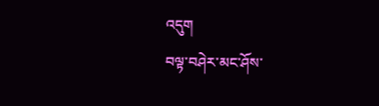འདུག
བལྟ་བཤེར་མང་ཤོས་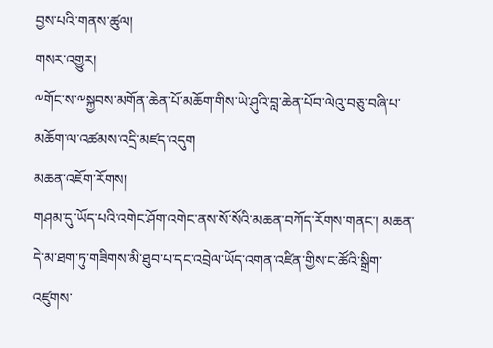བྱས་པའི་གནས་ཚུལ།
གསར་འགྱུར།
༸གོང་ས་༸སྐྱབས་མགོན་ཆེན་པོ་མཆོག་གིས་ཡེ་ཤུའི་བླ་ཆེན་པོབ་ལེའུ་བཅུ་བཞི་པ་མཆོག་ལ་འཚམས་འདྲི་མཛད་འདུག
མཆན་འཇོག་རོགས།
གཤམ་དུ་ཡོད་པའི་འགེང་ཤོག་འགེང་ནས་སོ་སོའི་མཆན་བཀོད་རོགས་གནང་། མཆན་དེ་མ་ཐག་ཏུ་གཟིགས་མི་ཐུབ་པ་དང་འབྲེལ་ཡོད་འགན་འཛིན་གྱིས་ང་ཚོའི་སྒྲིག་འཛུགས་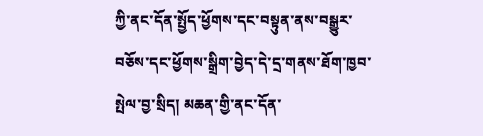ཀྱི་ནང་དོན་སྤྱོད་ཕྱོགས་དང་བསྟུན་ནས་བསྒྱུར་བཅོས་དང་ཕྱོགས་སྒྲིག་བྱེད་དེ་དྲ་གནས་ཐོག་ཁྱབ་སྤེལ་བྱ་སྲིད། མཆན་གྱི་ནང་དོན་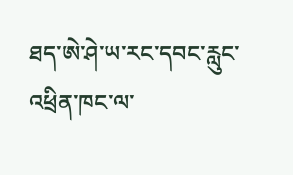ཐད་ཨེ་ཤེ་ཡ་རང་དབང་རླུང་འཕྲིན་ཁང་ལ་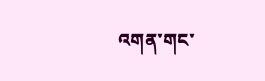འགན་གང་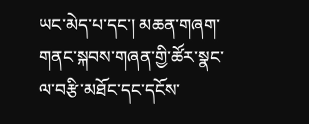ཡང་མེད་པ་དང་། མཆན་གཞག་གནང་སྐབས་གཞན་གྱི་ཚོར་སྣང་ལ་བརྩི་མཐོང་དང་དངོས་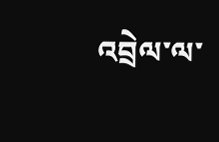འབྲེལ་ལ་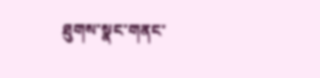ཐུགས་སྣང་གནང་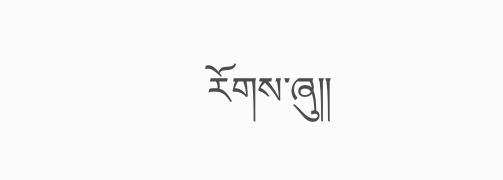རོགས་ཞུ༎